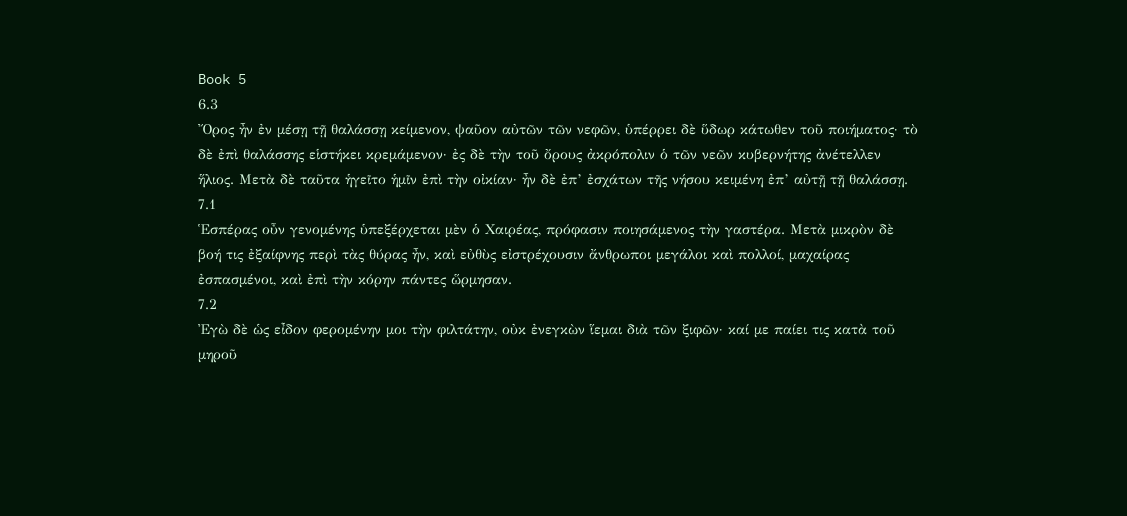Book 5
6.3
Ὄρος ἦν ἐν μέσῃ τῇ θαλάσσῃ κείμενον, ψαῦον αὐτῶν τῶν νεφῶν, ὑπέρρει δὲ ὕδωρ κάτωθεν τοῦ ποιήματος· τὸ δὲ ἐπὶ θαλάσσης εἱστήκει κρεμάμενον· ἐς δὲ τὴν τοῦ ὄρους ἀκρόπολιν ὁ τῶν νεῶν κυβερνήτης ἀνέτελλεν ἥλιος. Μετὰ δὲ ταῦτα ἡγεῖτο ἡμῖν ἐπὶ τὴν οἰκίαν· ἦν δὲ ἐπ’ ἐσχάτων τῆς νήσου κειμένη ἐπ’ αὐτῇ τῇ θαλάσσῃ.
7.1
Ἑσπέρας οὖν γενομένης ὑπεξέρχεται μὲν ὁ Χαιρέας, πρόφασιν ποιησάμενος τὴν γαστέρα. Μετὰ μικρὸν δὲ βοή τις ἐξαίφνης περὶ τὰς θύρας ἦν, καὶ εὐθὺς εἰστρέχουσιν ἄνθρωποι μεγάλοι καὶ πολλοί, μαχαίρας ἐσπασμένοι, καὶ ἐπὶ τὴν κόρην πάντες ὥρμησαν.
7.2
Ἐγὼ δὲ ὡς εἶδον φερομένην μοι τὴν φιλτάτην, οὐκ ἐνεγκὼν ἵεμαι διὰ τῶν ξιφῶν· καί με παίει τις κατὰ τοῦ μηροῦ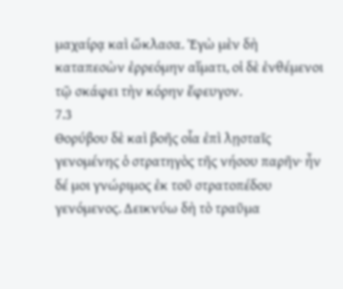μαχαίρᾳ καὶ ὤκλασα. Ἐγὼ μὲν δὴ καταπεσὼν ἐρρεόμην αἵματι, οἱ δὲ ἐνθέμενοι τῷ σκάφει τὴν κόρην ἔφευγον.
7.3
Θορύβου δὲ καὶ βοῆς οἷα ἐπὶ λῃσταῖς γενομένης ὁ στρατηγὸς τῆς νήσου παρῆν· ἦν δέ μοι γνώριμος ἐκ τοῦ στρατοπέδου γενόμενος. Δεικνύω δὴ τὸ τραῦμα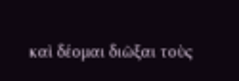καὶ δέομαι διῶξαι τοὺς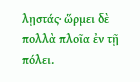λῃστάς· ὥρμει δὲ πολλὰ πλοῖα ἐν τῇ πόλει.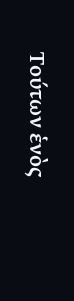Τούτων ἑνὸς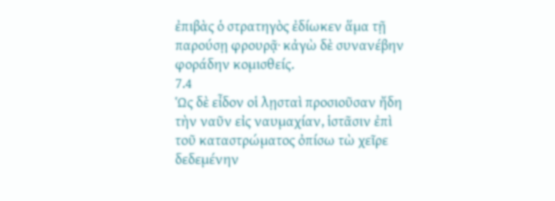ἐπιβὰς ὁ στρατηγὸς ἐδίωκεν ἅμα τῇ παρούσῃ φρουρᾷ· κἀγὼ δὲ συνανέβην φοράδην κομισθείς.
7.4
Ὡς δὲ εἶδον οἱ λῃσταὶ προσιοῦσαν ἤδη τὴν ναῦν εἰς ναυμαχίαν, ἱστᾶσιν ἐπὶ τοῦ καταστρώματος ὀπίσω τὼ χεῖρε δεδεμένην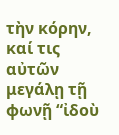τὴν κόρην, καί τις αὐτῶν μεγάλῃ τῇ φωνῇ “ἰδοὺ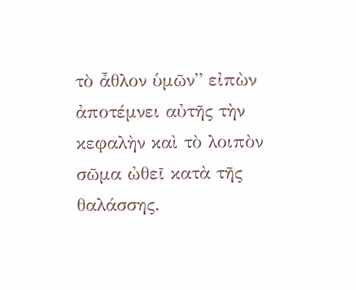τὸ ἆθλον ὑμῶν” εἰπὼν ἀποτέμνει αὐτῆς τὴν κεφαλὴν καὶ τὸ λοιπὸν σῶμα ὠθεῖ κατὰ τῆς θαλάσσης.